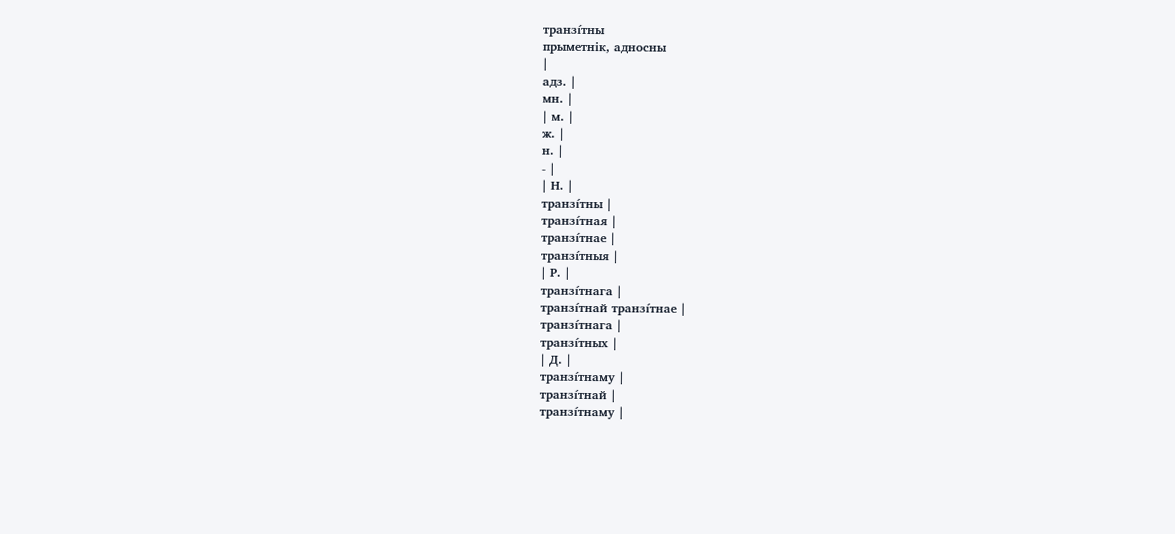транзі́тны
прыметнік, адносны
|
адз. |
мн. |
| м. |
ж. |
н. |
- |
| Н. |
транзі́тны |
транзі́тная |
транзі́тнае |
транзі́тныя |
| Р. |
транзі́тнага |
транзі́тнай транзі́тнае |
транзі́тнага |
транзі́тных |
| Д. |
транзі́тнаму |
транзі́тнай |
транзі́тнаму |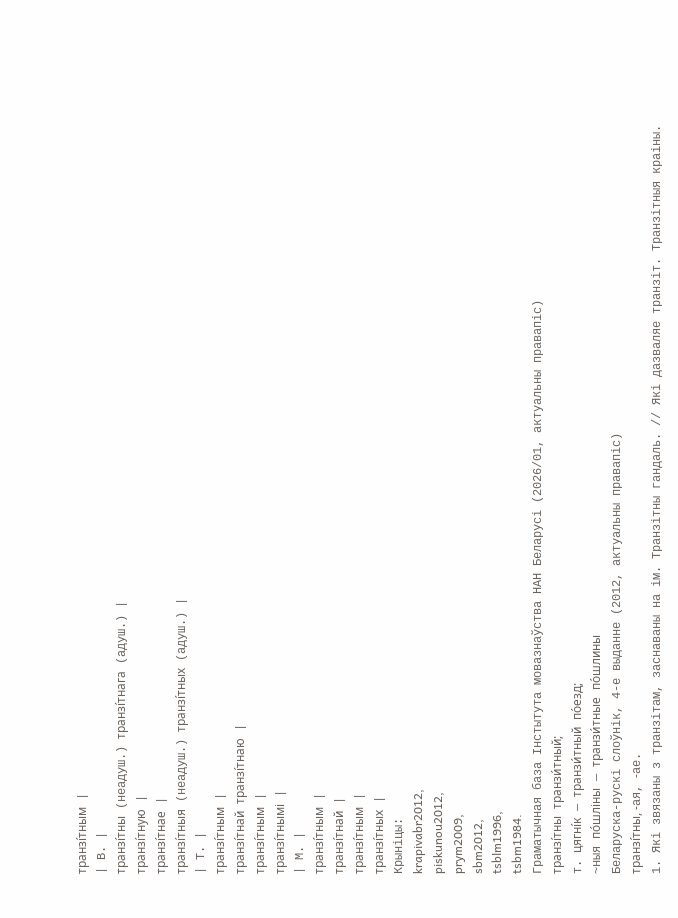транзі́тным |
| В. |
транзі́тны (неадуш.) транзі́тнага (адуш.) |
транзі́тную |
транзі́тнае |
транзі́тныя (неадуш.) транзі́тных (адуш.) |
| Т. |
транзі́тным |
транзі́тнай транзі́тнаю |
транзі́тным |
транзі́тнымі |
| М. |
транзі́тным |
транзі́тнай |
транзі́тным |
транзі́тных |
Крыніцы:
krapivabr2012,
piskunou2012,
prym2009,
sbm2012,
tsblm1996,
tsbm1984.
Граматычная база Інстытута мовазнаўства НАН Беларусі (2026/01, актуальны правапіс)
транзі́тны транзи́тный;
т. цягні́к — транзи́тный по́езд;
~ныя по́шліны — транзи́тные по́шлины
Беларуска-рускі слоўнік, 4-е выданне (2012, актуальны правапіс)
транзі́тны, ‑ая, ‑ае.
1. Які звязаны з транзітам, заснаваны на ім. Транзітны гандаль. // Які дазваляе транзіт. Транзітныя краіны.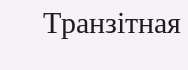Транзітная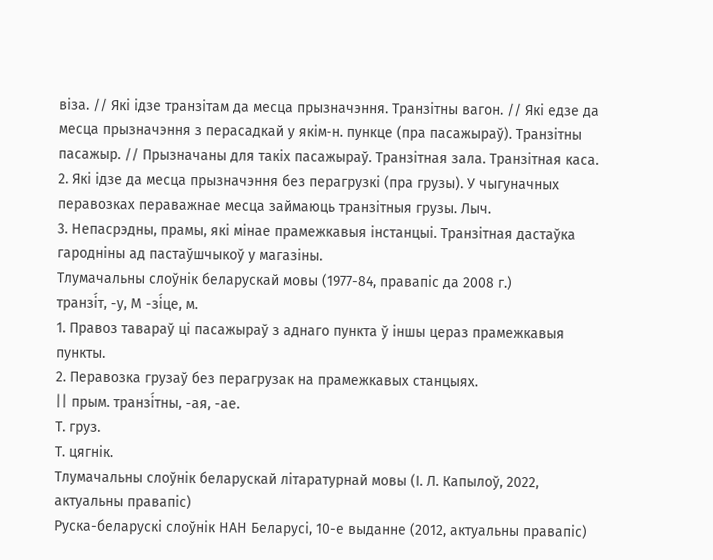віза. // Які ідзе транзітам да месца прызначэння. Транзітны вагон. // Які едзе да месца прызначэння з перасадкай у якім‑н. пункце (пра пасажыраў). Транзітны пасажыр. // Прызначаны для такіх пасажыраў. Транзітная зала. Транзітная каса.
2. Які ідзе да месца прызначэння без перагрузкі (пра грузы). У чыгуначных перавозках пераважнае месца займаюць транзітныя грузы. Лыч.
3. Непасрэдны, прамы, які мінае прамежкавыя інстанцыі. Транзітная дастаўка гародніны ад пастаўшчыкоў у магазіны.
Тлумачальны слоўнік беларускай мовы (1977-84, правапіс да 2008 г.)
транзі́т, -у, М -зі́це, м.
1. Правоз тавараў ці пасажыраў з аднаго пункта ў іншы цераз прамежкавыя пункты.
2. Перавозка грузаў без перагрузак на прамежкавых станцыях.
|| прым. транзі́тны, -ая, -ае.
Т. груз.
Т. цягнік.
Тлумачальны слоўнік беларускай літаратурнай мовы (І. Л. Капылоў, 2022, актуальны правапіс)
Руска-беларускі слоўнік НАН Беларусі, 10-е выданне (2012, актуальны правапіс)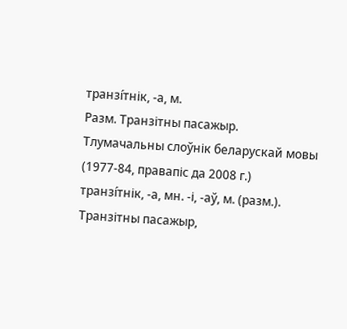транзі́тнік, ‑а, м.
Разм. Транзітны пасажыр.
Тлумачальны слоўнік беларускай мовы (1977-84, правапіс да 2008 г.)
транзі́тнік, -а, мн. -і, -аў, м. (разм.).
Транзітны пасажыр,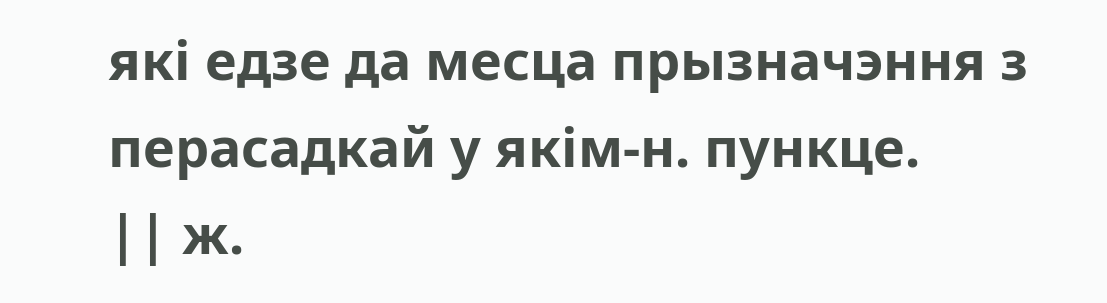які едзе да месца прызначэння з перасадкай у якім-н. пункце.
|| ж.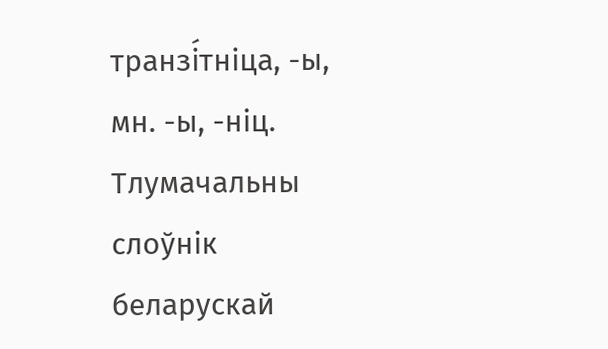транзі́тніца, -ы, мн. -ы, -ніц.
Тлумачальны слоўнік беларускай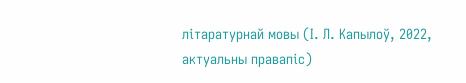літаратурнай мовы (І. Л. Капылоў, 2022, актуальны правапіс)